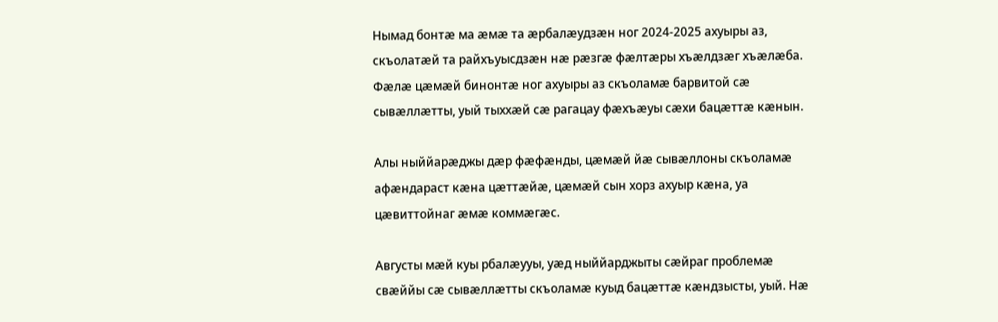Нымад бонтæ ма æмæ та æрбалæудзæн ног 2024-2025 ахуыры аз, скъолатæй та райхъуысдзæн нæ рæзгæ фæлтæры хъæлдзæг хъæлæба. Фæлæ цæмæй бинонтæ ног ахуыры аз скъоламæ барвитой сæ сывæллæтты, уый тыххæй сæ рагацау фæхъæуы сæхи бацæттæ кæнын.

Алы ныййарæджы дæр фæфæнды, цæмæй йæ сывæллоны скъоламæ афæндараст кæна цæттæйæ, цæмæй сын хорз ахуыр кæна, уа цæвиттойнаг æмæ коммæгæс.

Августы мæй куы рбалæууы, уæд ныййарджыты сæйраг проблемæ свæййы сæ сывæллæтты скъоламæ куыд бацæттæ кæндзысты, уый. Нæ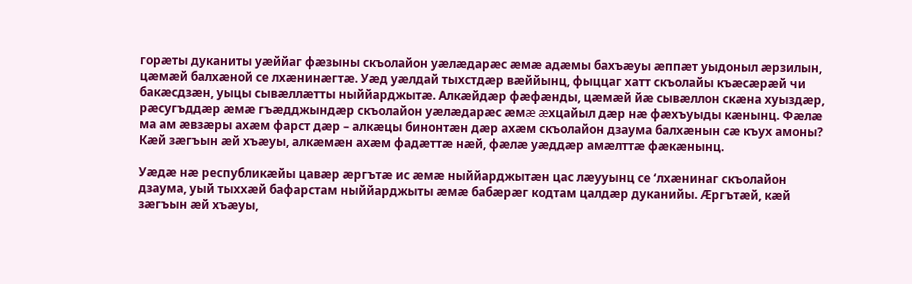горæты дуканиты уæййаг фæзыны скъолайон уæлæдарæс æмæ адæмы бахъæуы æппæт уыдоныл æрзилын, цæмæй балхæной се лхæнинæгтæ. Уæд уæлдай тыхстдæр вæййынц, фыццаг хатт скъолайы къæсæрæй чи бакæсдзæн, уыцы сывæллæтты ныййарджытæ. Алкæйдæр фæфæнды, цæмæй йæ сывæллон скæна хуыздæр, рæсугъддæр æмæ гъæдджындæр скъолайон уæлæдарæс æмæ æхцайыл дæр нæ фæхъуыды кæнынц. Фæлæ ма ам æвзæры ахæм фарст дæр – алкæцы бинонтæн дæр ахæм скъолайон дзаума балхæнын сæ къух амоны? Кæй зæгъын æй хъæуы, алкæмæн ахæм фадæттæ нæй, фæлæ уæддæр амæлттæ фæкæнынц.

Уæдæ нæ республикæйы цавæр æргътæ ис æмæ ныййарджытæн цас лæууынц се ‘лхæнинаг скъолайон дзаума, уый тыххæй бафарстам ныййарджыты æмæ бабæрæг кодтам цалдæр дуканийы. Æргътæй, кæй зæгъын æй хъæуы,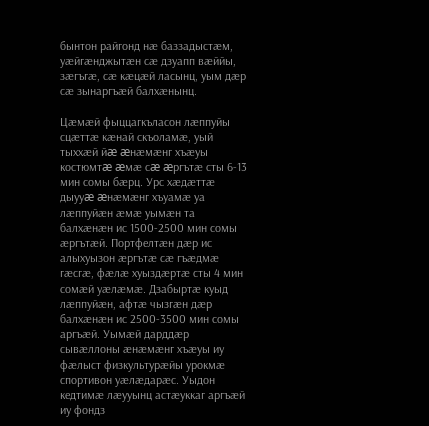бынтон райгонд нæ баззадыстæм, уæйгæнджытæн сæ дзуапп вæййы, зæгъгæ, сæ кæцæй ласынц, уым дæр сæ зынаргъæй балхæнынц.

Цæмæй фыццагкъласон лæппуйы сцæттæ кæнай скъоламæ, уый тыххæй йæ æнæмæнг хъæуы костюмтæ æмæ сæ æргътæ сты 6-13 мин сомы бæрц. Урс хæдæттæ дыууæ æнæмæнг хъуамæ уа лæппуйæн æмæ уымæн та балхæнæн ис 1500-2500 мин сомы æргътæй. Портфелтæн дæр ис алыхуызон æргътæ сæ гъæдмæ гæсгæ, фæлæ хуыздæртæ сты 4 мин сомæй уæлæмæ. Дзабыртæ куыд лæппуйæн, афтæ чызгæн дæр балхæнæн ис 2500-3500 мин сомы аргъæй. Уымæй дарддæр сывæллоны æнæмæнг хъæуы иу фæлыст физкультурæйы урокмæ спортивон уæлæдарæс. Уыдон кедтимæ лæууынц астæуккаг аргъæй иу фондз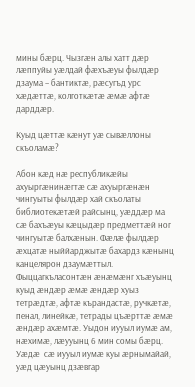мины бæрц. Чызгæн алы хатт дæр лæппуйы уæлдай фæхъæуы фылдæр дзаума – бантиктæ, рæсугъд урс хæдæттæ, колготкæтæ æмæ афтæ дарддæр.

Куыд цæттæ кæнут уæ сывæллоны скъоламæ?

Абон кæд нæ республикæйы ахуыргæнинæгтæ сæ ахуыргæнæн чингуыты фылдæр хай скъолаты библиотекæтæй райсынц, уæддæр ма сæ бахъæуы кæцыдæр предметтæй ног чингуытæ балхæнын. Фæлæ фылдæр æхцатæ ныййарджытæ бахардз кæнынц канцелярон дзаумæттыл. Фыццагкъласонтæн æнæмæнг хъæуынц куыд æндæр æмæ æндæр хуыз тетрæдтæ, афтæ кърандастæ, ручкæтæ, пенал, линейкæ, тетрады цъæрттæ æмæ æндæр ахæмтæ. Уыдон иууыл иумæ ам, нæхимæ, лæууынц 6 мин сомы бæрц. Уæдæ  сæ иууыл иумæ куы æрнымайай, уæд цæуынц дзæвгар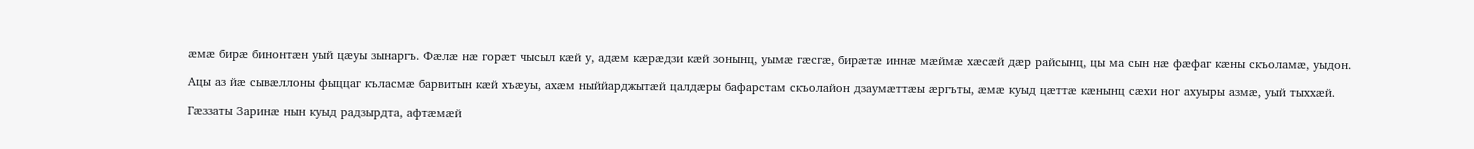æмæ бирæ бинонтæн уый цæуы зынаргъ. Фæлæ нæ горæт чысыл кæй у, адæм кæрæдзи кæй зонынц, уымæ гæсгæ, бирæтæ иннæ мæймæ хæсæй дæр райсынц, цы ма сын нæ фæфаг кæны скъоламæ, уыдон.

Ацы аз йæ сывæллоны фыццаг къласмæ барвитын кæй хъæуы, ахæм ныййарджытæй цалдæры бафарстам скъолайон дзаумæттæы æргъты, æмæ куыд цæттæ кæнынц сæхи ног ахуыры азмæ, уый тыххæй.

Гæззаты Заринæ нын куыд радзырдта, афтæмæй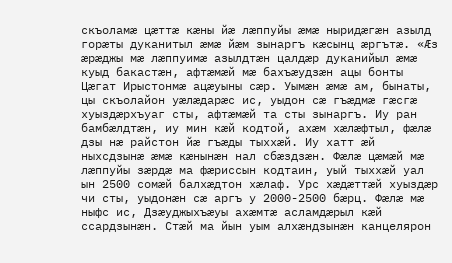скъоламæ цæттæ кæны йæ лæппуйы æмæ ныридæгæн азылд горæты дуканитыл æмæ йæм зынаргъ кæсынц æргътæ. «Æз æрæджы мæ лæппуимæ азылдтæн цалдæр дуканийыл æмæ куыд бакастæн, афтæмæй мæ бахъæудзæн ацы бонты Цæгат Ирыстонмæ ацæуыны сæр. Уымæн æмæ ам, бынаты, цы скъолайон уæлæдарæс ис, уыдон сæ гъæдмæ гæсгæ хуыздæрхъуаг сты, афтæмæй та сты зынаргъ. Иу ран бамбæлдтæн, иу мин кæй кодтой, ахæм хæлæфтыл, фæлæ дзы нæ райстон йæ гъæды тыххæй. Иу хатт æй ныхсдзынæ æмæ кæнынæн нал сбæздзæн. Фæлæ цæмæй мæ лæппуйы зæрдæ ма фæриссын кодтаин, уый тыххæй уал ын 2500 сомæй балхæдтон хæлаф. Урс хæдæттæй хуыздæр чи сты, уыдонæн сæ аргъ у 2000-2500 бæрц. Фæлæ мæ ныфс ис, Дзæуджыхъæуы ахæмтæ асламдæрыл кæй ссардзынæн. Стæй ма йын уым алхæндзынæн канцелярон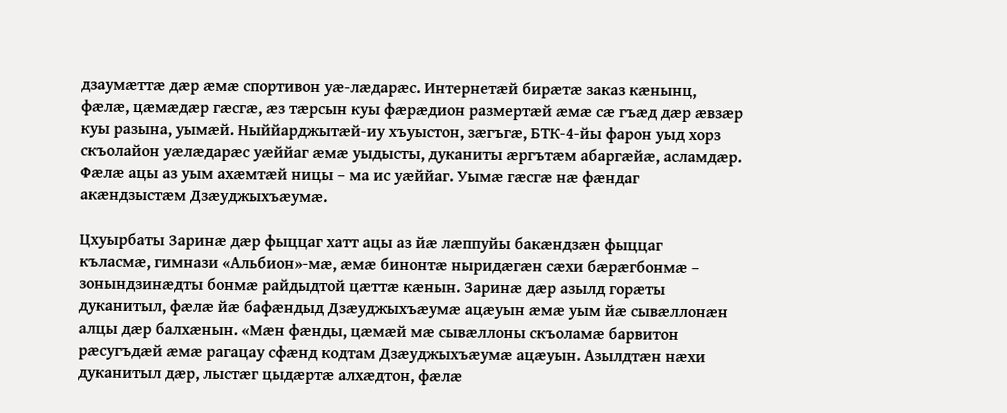дзаумæттæ дæр æмæ спортивон уæ-лæдарæс. Интернетæй бирæтæ заказ кæнынц, фæлæ, цæмæдæр гæсгæ, æз тæрсын куы фæрæдион размертæй æмæ сæ гъæд дæр æвзæр куы разына, уымæй. Ныййарджытæй-иу хъуыстон, зæгъгæ, БТК-4-йы фарон уыд хорз скъолайон уæлæдарæс уæййаг æмæ уыдысты, дуканиты æргътæм абаргæйæ, асламдæр. Фæлæ ацы аз уым ахæмтæй ницы – ма ис уæййаг. Уымæ гæсгæ нæ фæндаг акæндзыстæм Дзæуджыхъæумæ.

Цхуырбаты Заринæ дæр фыццаг хатт ацы аз йæ лæппуйы бакæндзæн фыццаг   къласмæ, гимнази «Альбион»-мæ, æмæ бинонтæ ныридæгæн сæхи бæрæгбонмæ – зонындзинæдты бонмæ райдыдтой цæттæ кæнын. Заринæ дæр азылд горæты дуканитыл, фæлæ йæ бафæндыд Дзæуджыхъæумæ ацæуын æмæ уым йæ сывæллонæн алцы дæр балхæнын. «Мæн фæнды, цæмæй мæ сывæллоны скъоламæ барвитон рæсугъдæй æмæ рагацау сфæнд кодтам Дзæуджыхъæумæ ацæуын. Азылдтæн нæхи дуканитыл дæр, лыстæг цыдæртæ алхæдтон, фæлæ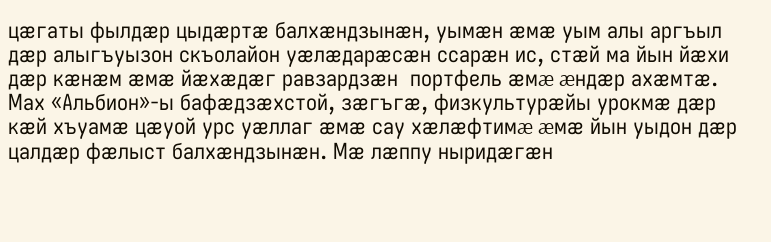цæгаты фылдæр цыдæртæ балхæндзынæн, уымæн æмæ уым алы аргъыл дæр алыгъуызон скъолайон уæлæдарæсæн ссарæн ис, стæй ма йын йæхи дæр кæнæм æмæ йæхæдæг равзардзæн  портфель æмæ æндæр ахæмтæ. Мах «Альбион»-ы бафæдзæхстой, зæгъгæ, физкультурæйы урокмæ дæр кæй хъуамæ цæуой урс уæллаг æмæ сау хæлæфтимæ æмæ йын уыдон дæр цалдæр фæлыст балхæндзынæн. Мæ лæппу ныридæгæн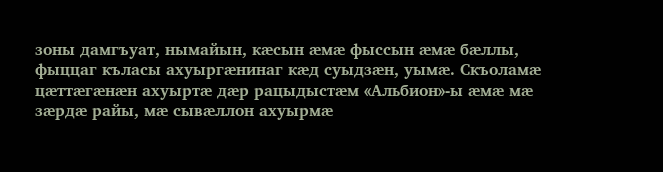зоны дамгъуат, нымайын, кæсын æмæ фыссын æмæ бæллы, фыццаг къласы ахуыргæнинаг кæд суыдзæн, уымæ. Скъоламæ цæттæгæнæн ахуыртæ дæр рацыдыстæм «Альбион»-ы æмæ мæ зæрдæ райы, мæ сывæллон ахуырмæ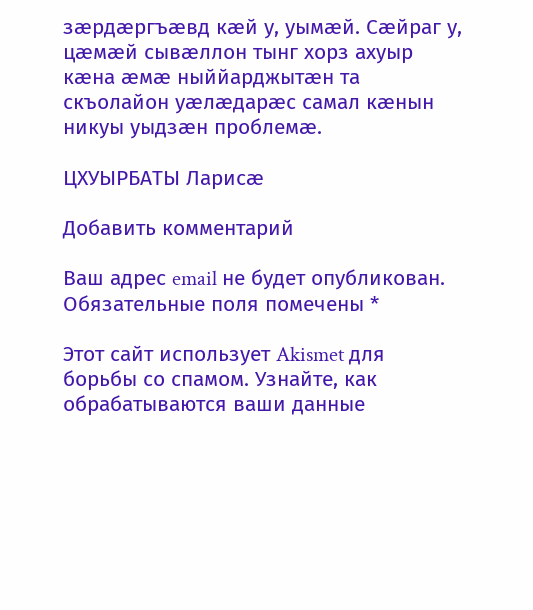зæрдæргъæвд кæй у, уымæй. Сæйраг у, цæмæй сывæллон тынг хорз ахуыр кæна æмæ ныййарджытæн та скъолайон уæлæдарæс самал кæнын никуы уыдзæн проблемæ.

ЦХУЫРБАТЫ Ларисæ

Добавить комментарий

Ваш адрес email не будет опубликован. Обязательные поля помечены *

Этот сайт использует Akismet для борьбы со спамом. Узнайте, как обрабатываются ваши данные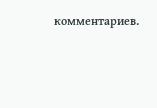комментариев.